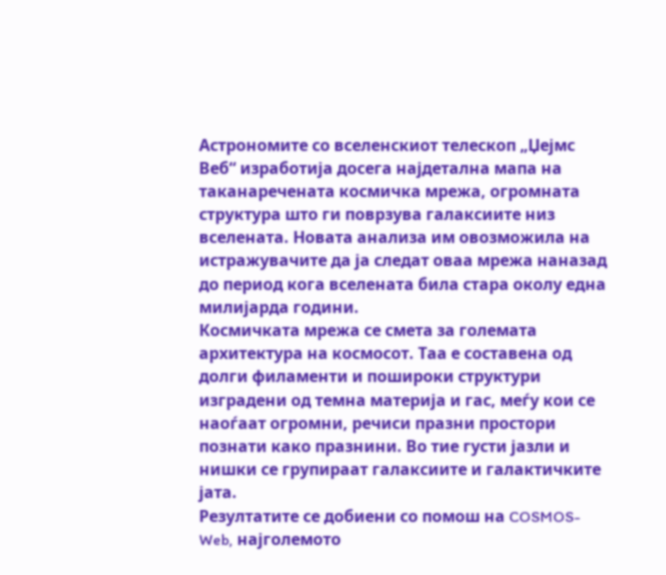Астрономите со вселенскиот телескоп „Џејмс Веб“ изработија досега најдетална мапа на таканаречената космичка мрежа, огромната структура што ги поврзува галаксиите низ вселената. Новата анализа им овозможила на истражувачите да ја следат оваа мрежа наназад до период кога вселената била стара околу една милијарда години.
Космичката мрежа се смета за големата архитектура на космосот. Таа е составена од долги филаменти и пошироки структури изградени од темна материја и гас, меѓу кои се наоѓаат огромни, речиси празни простори познати како празнини. Во тие густи јазли и нишки се групираат галаксиите и галактичките јата.
Резултатите се добиени со помош на COSMOS-Web, најголемото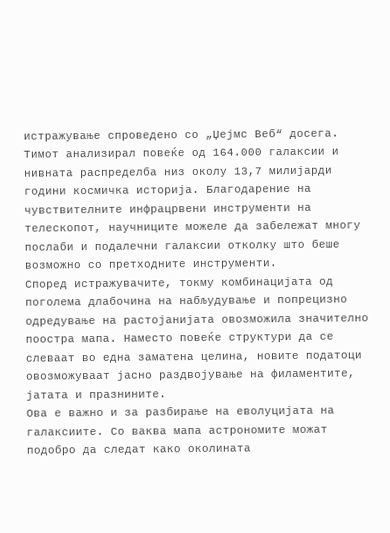истражување спроведено со „Џејмс Веб“ досега. Тимот анализирал повеќе од 164.000 галаксии и нивната распределба низ околу 13,7 милијарди години космичка историја. Благодарение на чувствителните инфрацрвени инструменти на телескопот, научниците можеле да забележат многу послаби и подалечни галаксии отколку што беше возможно со претходните инструменти.
Според истражувачите, токму комбинацијата од поголема длабочина на набљудување и попрецизно одредување на растојанијата овозможила значително поостра мапа. Наместо повеќе структури да се слеваат во една заматена целина, новите податоци овозможуваат јасно раздвојување на филаментите, јатата и празнините.
Ова е важно и за разбирање на еволуцијата на галаксиите. Со ваква мапа астрономите можат подобро да следат како околината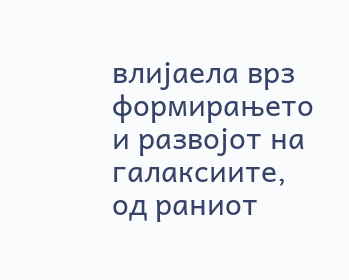влијаела врз формирањето и развојот на галаксиите, од раниот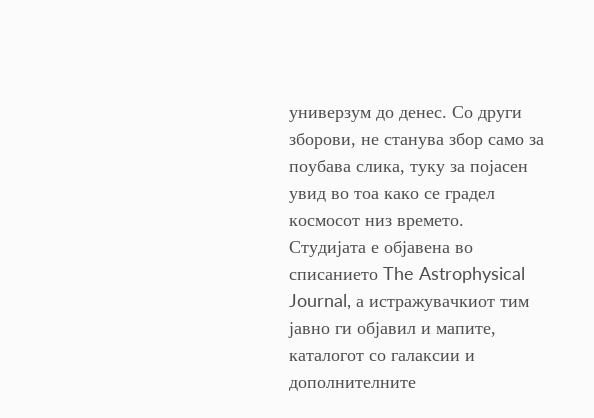универзум до денес. Со други зборови, не станува збор само за поубава слика, туку за појасен увид во тоа како се градел космосот низ времето.
Студијата е објавена во списанието The Astrophysical Journal, а истражувачкиот тим јавно ги објавил и мапите, каталогот со галаксии и дополнителните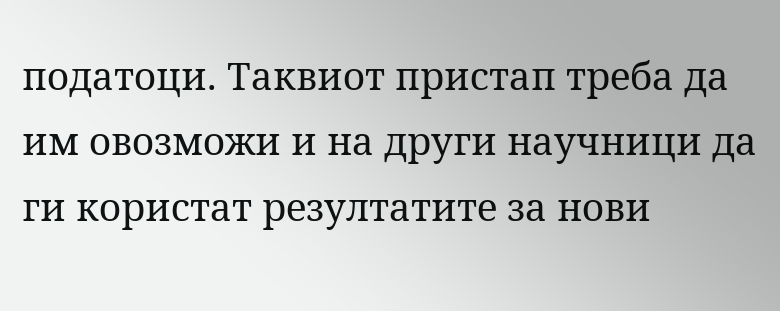податоци. Таквиот пристап треба да им овозможи и на други научници да ги користат резултатите за нови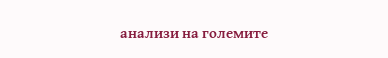анализи на големите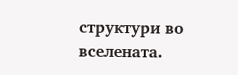структури во вселената.